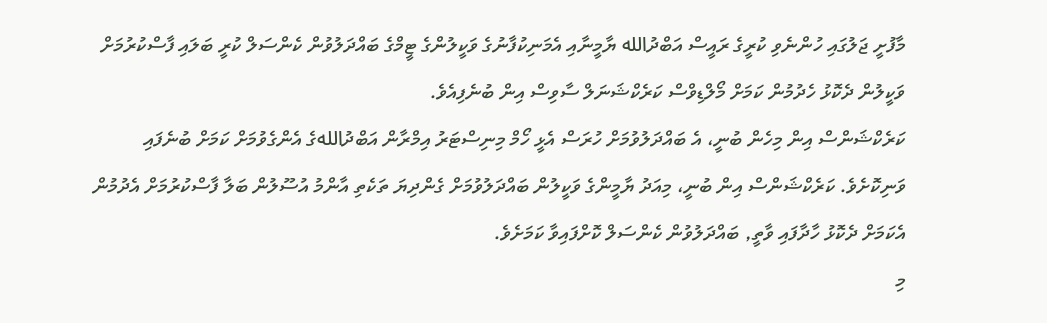މާފުށީ ޖަލުގައި ހުންނެވި ކުރީގެ ރައީސް އަބްދުالله ޔާމީނާއި އެމަނިކުފާނުގެ ވަކީލުންގެ ޓީމްގެ ބައްދަލުވުން ކެންސަލް ކުރީ ބަލައި ފާސްކުރުމަށް ވަކީލުން ދެކޮޅު ހެދުމުން ކަމަށް މޯލްޑިވްސް ކަރެކްޝަނަލް ސާވިސް އިން ބުނެފިއެވެ.
ކަރެކްޝަންސް އިން މިހެން ބުނީ، އެ ބައްދަލުވުމަށް ހުރަސް އެޅީ ހޯމް މިނިސްޓަރު އިމްރާން އަބްދުاللهގެ އެންގެވުމަށް ކަމަށް ބުނެފައި ވަނިކޮށެވެ. ކަރެކްޝަންސް އިން ބުނީ، މިއަދު ޔާމީންގެ ވަކީލުން ބައްދަލުވުމަށް ގެންދިޔަ ތަކެތި އާންމު އުސޫލުން ބަލާ ފާސްކުރުމަށް އެދުމުން އެކަމަށް ދެކޮޅު ހާދާފައި ވާތީ, ބައްދަލުވުން ކެންސަލް ކޮށްފައިވާ ކަމަށެވެ.
މި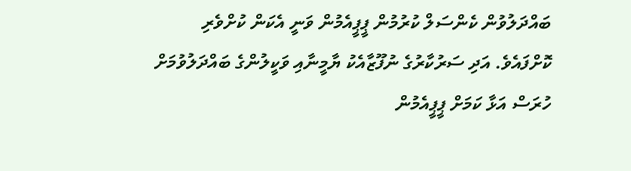ބައްދަލުވުން ކެންސަލް ކުރުމުން ޕީޕީއެމުން ވަނީ އެކަން ކުށްވެރި ކޮށްފައެވެ. އަދި ސަރުކާރުގެ ނުފޫޒާއެކު ޔާމީނާއި ވަކީލުންގެ ބައްދަލުވުމަށް ހުރަސް އަޅާ ކަމަށް ޕީޕީއެމުން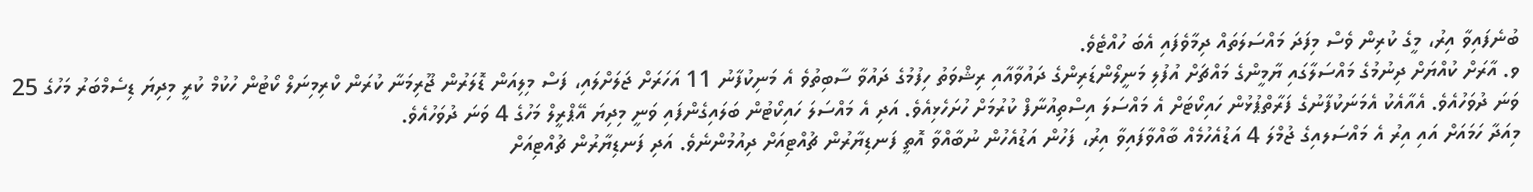ބުނެފައިވާ އިރު، މީގެ ކުރިން ވެސް މިފަދަ މައްސަލަތައް ދިމާވެފައި އެބަ ހުއްޓެވެ.
ވ. އާރަށް ކުއްޔަށް ދިނުމުގެ މައްސަލާގައި ޔާމީންގެ މައްޗަށް އުފުލި މަނީލޯންޑަރިންގެ ދައުވާއާއި ރިޝްވަތު ހިފުމުގެ ދައުވާ ސާބިތުވެ އެ މަނިކުފާނު 11 އަހަރަށް ޖަލަށްލައި، ފަސް މިލިއަން ޑޮލަރުން ޖޫރިމަނާ ކުރަން ކްރިމިނަލް ކޯޓުން ހުކުމް ކުރީ މިދިޔަ ޑިސެމްބަރު މަހުގެ 25 ވަނަ ދުވަހުއެވެ. އެއާއެކު އެމަނަކުފާނުގެ ފަރާތްޕުޅުން ހައިކޯޓަށް އެ މައްސަލަ އިސްތިއުނާފް ކުރުމަށް ހުށަހެޅިއެވެ. އަދި އެ މައްސަލަ ހައިކޯޓުން ބަލައިގެންފައި ވަނީ މިދިޔަ އޭޕްރީލް މަހުގެ 4 ވަނަ ދުވަހުއެވެ.
މިއަދާ ހަމައަށް އައި އިރު އެ މައްސަލއިގެ ޖުމްލަ 4 އަޑުއެހުމެއް ބާއްވާފައިވާ އިރު، ފަހުން އަޑުއެހުން ނުބާއްވާ އޮތީ ފަނޑިޔާރުން ޗުއްޓިއަށް ދިއުމުންނެވެ. އަދި ފަނޑިޔާރުން ޗުއްޓިއަށް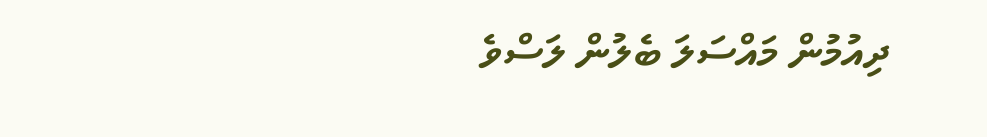ދިއުމުން މައްސަލަ ބެލުން ލަސްވެ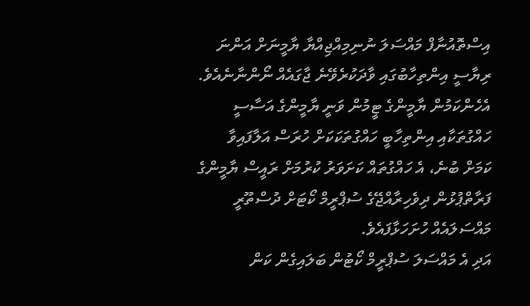އިސްތޮއުނާފް މައްސަލަ ނުނިމިއްޖިއްޔާ ޔާމީނަށް އަންނަ ރިޔާސީ އިންތިހާބުގައި ވާދަކުރެވޭނެ ޖާގައެއް ނޯންނާނެއެވެ. އެހެންކަމުން ޔާމީންގެ ޓީމުން ވަނީ ޔާމީންގެ އަސާސީ ހައްގުތަކާއި އިންތިހާބީ ހައްގުތަކަކަށް ހުރަސް އަލާފައިވާ ކަމަށް ބުނެ، އެ ހައްގުތައް ކަށަވަރު ކުރުމަށް ރައީސް ޔާމީންގެ ފަރާތްޕުޅުން ދިވެހިރާއްޖޭގެ ސުޕްރީމް ކޯޓަށް ދުސްތޫރީ މައްސަލައެއް ހުށަހަޅާފައެވެ.
އަދި އެ މައްސަލަ ސުޕްރީމް ކޯޓުން ބަލައިގެން ކަން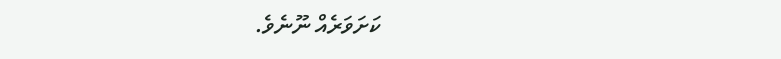ކަށަވަރެއް ނޫނެވެ.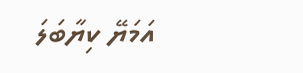އަމަޔޭ ކިޔާބަލަ